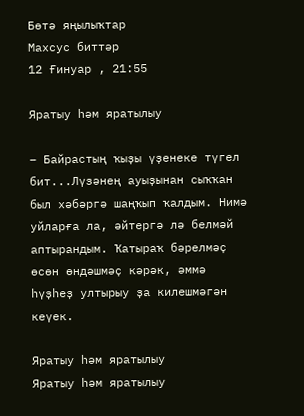Бөтә яңылыҡтар
Махсус биттәр
12 Ғинуар , 21:55

Яратыу һәм яратылыу

– Байрастың ҡыҙы үҙенеке түгел бит...Лүзәнең ауыҙынан сыҡҡан был хәбәргә шаңҡып ҡалдым. Нимә уйларға ла, әйтергә лә белмәй аптырандым. Ҡатыраҡ бәрелмәҫ өсөн өндәшмәҫ кәрәк, әммә һүҙһеҙ ултырыу ҙа килешмәгән кеүек.

Яратыу һәм яратылыу
Яратыу һәм яратылыу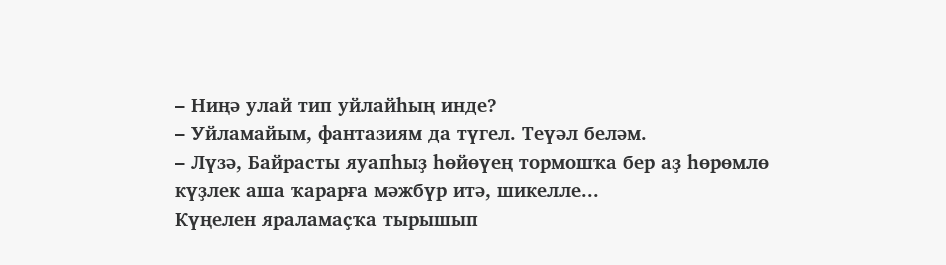– Ниңә улай тип уйлайһың инде?
– Уйламайым, фантазиям да түгел. Теүәл беләм.
– Лүзә, Байрасты яуапһыҙ һөйөүең тормошҡа бер аҙ һөрөмлө күҙлек аша ҡарарға мәжбүр итә, шикелле...
Күңелен яраламаҫҡа тырышып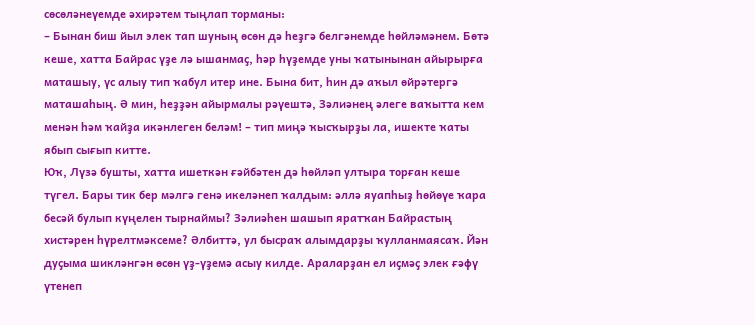сөсөләнеүемде әхирәтем тыңлап торманы:
– Бынан биш йыл элек тап шуның өсөн дә һеҙгә белгәнемде һөйләмәнем. Бөтә кеше, хатта Байрас үҙе лә ышанмаҫ, һәр һүҙемде уны ҡатынынан айырырға маташыу, үс алыу тип ҡабул итер ине. Бына бит, һин дә аҡыл өйрәтергә маташаһың. Ә мин, һеҙҙән айырмалы рәүештә, Зәлиәнең әлеге ваҡытта кем менән һәм ҡайҙа икәнлеген беләм! – тип миңә ҡысҡырҙы ла, ишекте ҡаты ябып сығып китте.
Юҡ, Лүзә бушты, хатта ишеткән ғәйбәтен дә һөйләп ултыра торған кеше түгел. Бары тик бер мәлгә генә икеләнеп ҡалдым: әллә яуапһыҙ һөйөүе ҡара бесәй булып күңелен тырнаймы? Зәлиәһен шашып яратҡан Байрастың хистәрен һүрелтмәксеме? Әлбиттә, ул бысраҡ алымдарҙы ҡулланмаясаҡ. Йән дуҫыма шикләнгән өсөн үҙ-үҙемә асыу килде. Араларҙан ел иҫмәҫ элек ғәфү үтенеп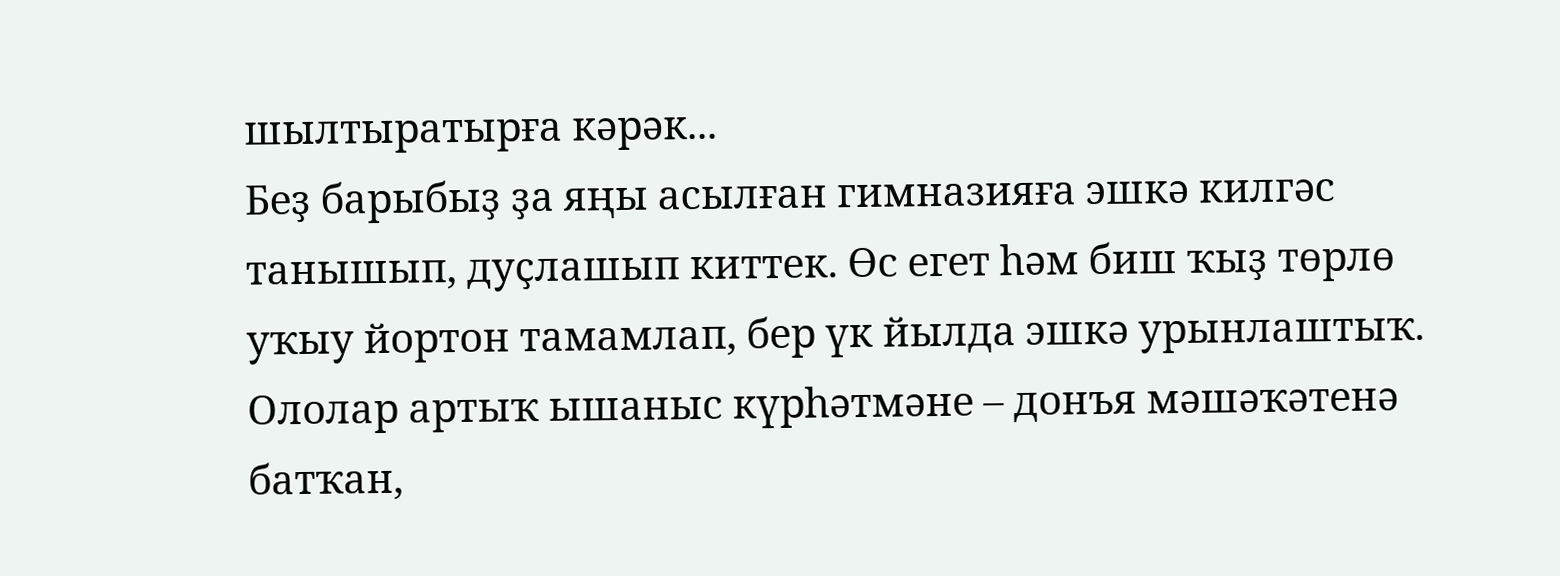шылтыратырға кәрәк...
Беҙ барыбыҙ ҙа яңы асылған гимназияға эшкә килгәс танышып, дуҫлашып киттек. Өс егет һәм биш ҡыҙ төрлө уҡыу йортон тамамлап, бер үк йылда эшкә урынлаштыҡ. Ололар артыҡ ышаныс күрһәтмәне – донъя мәшәҡәтенә батҡан,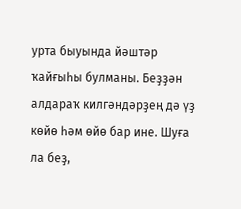урта быуында йәштәр ҡайғыһы булманы. Беҙҙән алдараҡ килгәндәрҙең дә үҙ көйө һәм өйө бар ине. Шуға ла беҙ,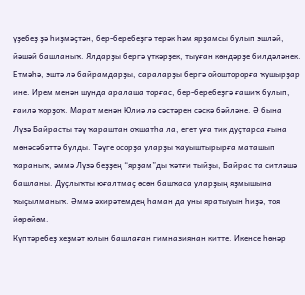үҙебеҙ ҙә һиҙмәҫтән, бер-беребеҙгә терәк һәм ярҙамсы булып эшләй, йәшәй башланыҡ. Ялдарҙы бергә үткәрҙек, тыуған көндәрҙе билдәләнек. Етмәһә, эштә лә байрамдарҙы, сараларҙы бергә ойошторорға ҡушырҙар ине. Ирем менән шунда аралаша торғас, бер-беребеҙгә ғашиҡ булып, ғаилә ҡорҙоҡ. Марат менән Юлиә лә сәстәрен сәскә бәйләне. Ә бына Лүзә Байрасты тәү ҡараштан оҡшатһа ла, егет уға тик дуҫтарса ғына мөнәсәбәттә булды. Тәүге осорҙа уларҙы ҡауыштырырға маташып ҡараныҡ, әммә Лүзә беҙҙең “ярҙам”ды ҡәтғи тыйҙы, Байрас та ситләшә башланы. Дуҫлыҡты юғалтмаҫ өсөн башҡаса уларҙың яҙмышына ҡыҫылманыҡ. Әммә әхирәтемдең һаман да уны яратыуын һиҙә, тоя йөрөйөм.
Күптәребеҙ хеҙмәт юлын башлаған гимназиянан китте. Икенсе һөнәр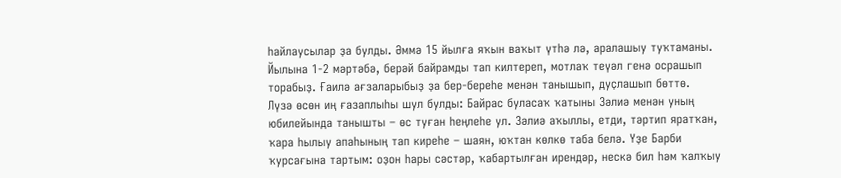һайлаусылар ҙа булды. Әммә 15 йылға яҡын ваҡыт үтһә лә, аралашыу туҡтаманы. Йылына 1-2 мәртәбә, берәй байрамды тап килтереп, мотлаҡ теүәл генә осрашып торабыҙ. Ғаилә ағзаларыбыҙ ҙа бер-береһе менән танышып, дуҫлашып бөттө.
Лүзә өсөн иң ғазаплыһы шул булды: Байрас буласаҡ ҡатыны Зәлиә менән уның юбилейында танышты – өс туған һеңлеһе ул. Зәлиә аҡыллы, етди, тәртип яратҡан, ҡара һылыу апаһының тап киреһе – шаян, юҡтан көлкө таба белә. Үҙе Барби ҡурсағына тартым: оҙон һары сәстәр, ҡабартылған ирендәр, нескә бил һәм ҡалҡыу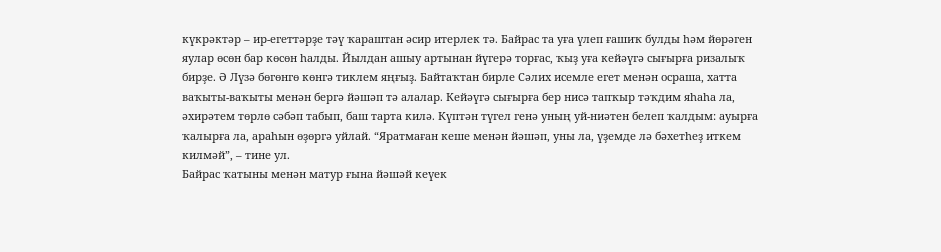күкрәктәр – ир-егеттәрҙе тәү ҡараштан әсир итерлек тә. Байрас та уға үлеп ғашиҡ булды һәм йөрәген яулар өсөн бар көсөн һалды. Йылдан ашыу артынан йүгерә торғас, ҡыҙ уға кейәүгә сығырға ризалыҡ бирҙе. Ә Лүзә бөгөнгө көнгә тиклем яңғыҙ. Байтаҡтан бирле Сәлих исемле егет менән осраша, хатта ваҡыты-ваҡыты менән бергә йәшәп тә алалар. Кейәүгә сығырға бер нисә тапҡыр тәҡдим яһаһа ла, әхирәтем төрлө сәбәп табып, баш тарта килә. Күптән түгел генә уның уй-ниәтен белеп ҡалдым: ауырға ҡалырға ла, араһын өҙөргә уйлай. “Яратмаған кеше менән йәшәп, уны ла, үҙемде лә бәхетһеҙ иткем килмәй”, – тине ул.
Байрас ҡатыны менән матур ғына йәшәй кеүек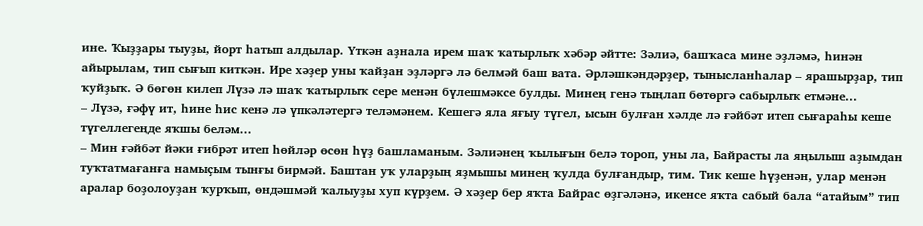ине. Ҡыҙҙары тыуҙы, йорт һатып алдылар. Үткән аҙнала ирем шаҡ ҡатырлыҡ хәбәр әйтте: Зәлиә, башҡаса мине эҙләмә, һинән айырылам, тип сығып киткән. Ире хәҙер уны ҡайҙан эҙләргә лә белмәй баш вата. Әрләшкәндәрҙер, тынысланһалар – ярашырҙар, тип ҡуйҙыҡ. Ә бөгөн килеп Лүзә лә шаҡ ҡатырлыҡ сере менән бүлешмәксе булды. Минең генә тыңлап бөтөргә сабырлыҡ етмәне...
– Лүзә, ғәфү ит, һине һис кенә лә үпкәләтергә теләмәнем. Кешегә яла яғыу түгел, ысын булған хәлде лә ғәйбәт итеп сығараһы кеше түгеллегеңде яҡшы беләм...
– Мин ғәйбәт йәки ғибрәт итеп һөйләр өсөн һүҙ башламаным. Зәлиәнең ҡылығын белә тороп, уны ла, Байрасты ла яңылыш аҙымдан туҡтатмағанға намыҫым тынғы бирмәй. Баштан уҡ уларҙың яҙмышы минең ҡулда булғандыр, тим. Тик кеше һүҙенән, улар менән аралар боҙолоуҙан ҡурҡып, өндәшмәй ҡалыуҙы хуп күрҙем. Ә хәҙер бер яҡта Байрас өҙгәләнә, икенсе яҡта сабый бала “атайым” тип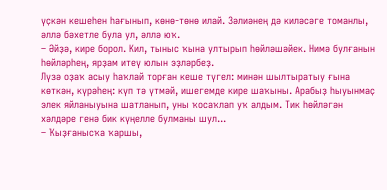үҫкән кешеһен һағынып, көнө-төнө илай. Зәлиәнең дә киләсәге томанлы, әллә бәхетле була ул, әллә юҡ.
– Әйҙә, кире борол. Кил, тыныс ҡына ултырып һөйләшәйек. Нимә булғанын һөйләрһең, ярҙам итеү юлын эҙләрбеҙ.
Лүзә оҙаҡ асыу һаҡлай торған кеше түгел: минән шылтыратыу ғына көткән, күрәһең: күп тә үтмәй, ишегемде кире шаҡыны. Арабыҙ һыуынмаҫ элек яйланыуына шатланып, уны ҡосаҡлап уҡ алдым. Тик һөйләгән хәлдәре генә бик күңелле булманы шул...
– Ҡыҙғанысҡа ҡаршы,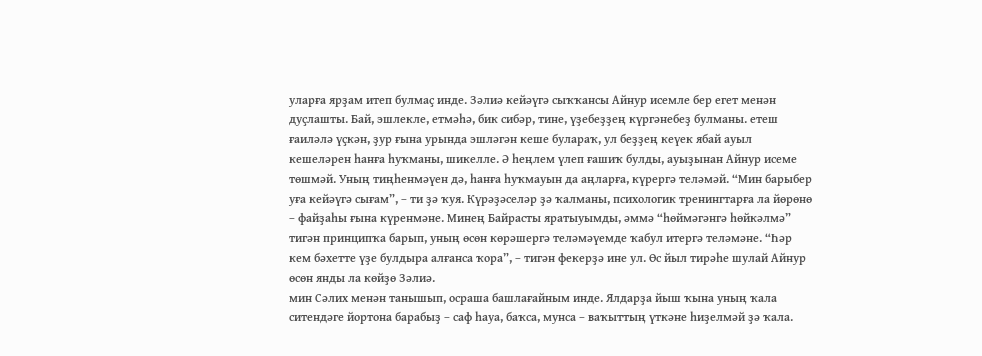уларға ярҙам итеп булмаҫ инде. Зәлиә кейәүгә сыҡҡансы Айнур исемле бер егет менән дуҫлашты. Бай, эшлекле, етмәһә, бик сибәр, тине, үҙебеҙҙең күргәнебеҙ булманы. етеш ғаиләлә үҫкән, ҙур ғына урында эшләгән кеше булараҡ, ул беҙҙең кеүек ябай ауыл кешеләрен һанға һуҡманы, шикелле. Ә һеңлем үлеп ғашиҡ булды, ауыҙынан Айнур исеме төшмәй. Уның тиңһенмәүен дә, һанға һуҡмауын да аңларға, күрергә теләмәй. “Мин барыбер уға кейәүгә сығам”, – ти ҙә ҡуя. Күрәҙәселәр ҙә ҡалманы, психологик тренингтарға ла йөрөнө – файҙаһы ғына күренмәне. Минең Байрасты яратыуымды, әммә “һөймәгәнгә һөйкәлмә” тигән принципҡа барып, уның өсөн көрәшергә теләмәүемде ҡабул итергә теләмәне. “Һәр кем бәхетте үҙе булдыра алғанса ҡора”, – тигән фекерҙә ине ул. Өс йыл тирәһе шулай Айнур өсөн янды ла көйҙө Зәлиә.
мин Сәлих менән танышып, осраша башлағайным инде. Ялдарҙа йыш ҡына уның ҡала ситендәге йортона барабыҙ – саф һауа, баҡса, мунса – ваҡыттың үткәне һиҙелмәй ҙә ҡала.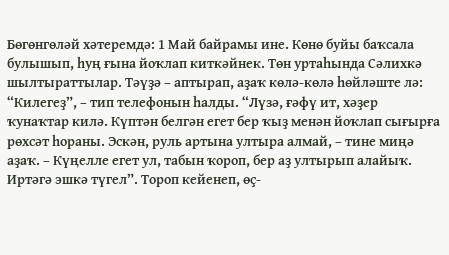Бөгөнгөләй хәтеремдә: 1 Май байрамы ине. Көнө буйы баҡсала булышып, һуң ғына йоҡлап киткәйнек. Төн уртаһында Сәлихкә шылтыраттылар. Тәүҙә – аптырап, аҙаҡ көлә-көлә һөйләште лә: “Килегеҙ”, – тип телефонын һалды. “Лүзә, ғәфү ит, хәҙер ҡунаҡтар килә. Күптән белгән егет бер ҡыҙ менән йоҡлап сығырға рөхсәт һораны. Эскән, руль артына ултыра алмай, – тине миңә аҙаҡ. – Күңелле егет ул, табын ҡороп, бер аҙ ултырып алайыҡ. Иртәгә эшкә түгел”. Тороп кейенеп, өҫ-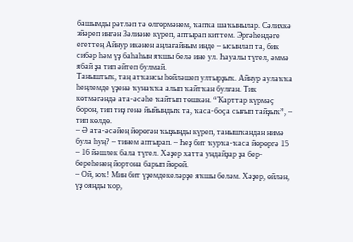башымды рәтләп тә өлгөрмәнем, ҡапҡа шаҡынылар. Сәлихкә эйәреп ингән Зәлиәне күреп, аптырап киттем. Эргәһендәге егеттең Айнур икәнен аңлағайным инде – ысынлап та, бик сибәр һәм үҙ баһаһын яҡшы белә ине ул. Һауалы түгел, әммә ябай ҙа тип әйтеп булмай.
Таныштыҡ, таң атҡансы һөйләшеп ултырҙыҡ. Айнур аулаҡҡа һеңлемде үҙенә ҡунаҡҡа алып ҡайтҡан булған. Тик көтмәгәндә ата-әсәһе ҡайтып төшкән. “Ҡарттар күрмәҫ борон, тип тиҙ генә йыйындыҡ та, ҡаса-боҫа сығып тайҙыҡ”, – тип көлдө.
– Ә ата-әсәйең йөрөгән ҡыҙыңды күреп, танышҡандан нимә була һуң? – тинем аптырап. – Һеҙ бит ҡурҡа-ҡаса йөрөргә 15 – 16 йәшлек бала түгел. Хәҙер хатта ундайҙар ҙа бер-береһенең йортона барып йөрөй.
– Ой, юҡ! Мин бит үҙемдекеләрҙе яҡшы беләм. Хәҙер, өйлән, үҙ ояңды ҡор,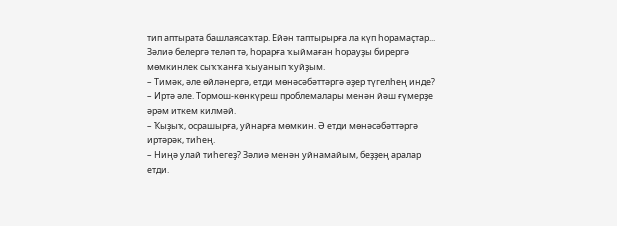тип аптырата башлаясаҡтар. Ейән таптырырға ла күп һорамаҫтар...
Зәлиә белергә теләп тә, һорарға ҡыймаған һорауҙы бирергә мөмкинлек сыҡҡанға ҡыуанып ҡуйҙым.
– Тимәк, әле өйләнергә, етди мөнәсәбәттәргә әҙер түгелһең инде?
– Иртә әле. Тормош-көнкүреш проблемалары менән йәш ғүмерҙе әрәм иткем килмәй.
– Ҡыҙыҡ, осрашырға, уйнарға мөмкин. Ә етди мөнәсәбәттәргә иртәрәк, тиһең.
– Ниңә улай тиһегеҙ? Зәлиә менән уйнамайым, беҙҙең аралар етди.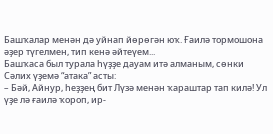Башҡалар менән дә уйнап йөрөгән юҡ. Ғаилә тормошона әҙер түгелмен, тип кенә әйтеүем...
Башҡаса был турала һүҙҙе дауам итә алманым, сөнки Сәлих үҙемә “атака” асты:
– Бәй, Айнур, һеҙҙең бит Лүзә менән ҡараштар тап килә! Ул үҙе лә ғаилә ҡороп, ир-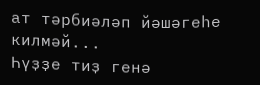ат тәрбиәләп йәшәгеһе килмәй...
Һүҙҙе тиҙ генә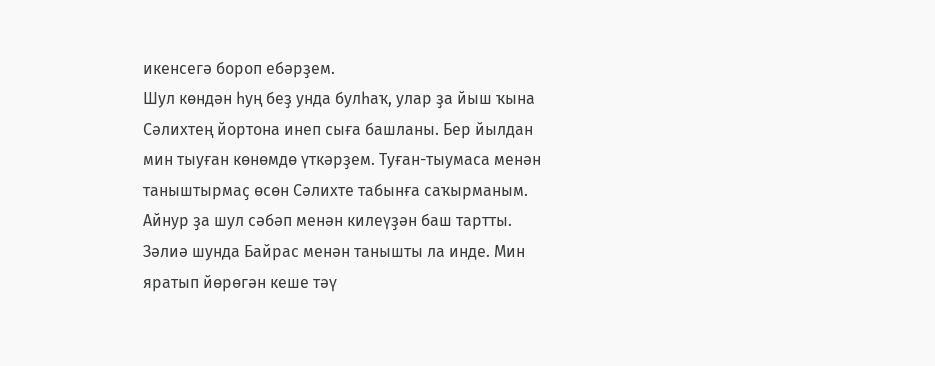икенсегә бороп ебәрҙем.
Шул көндән һуң беҙ унда булһаҡ, улар ҙа йыш ҡына Сәлихтең йортона инеп сыға башланы. Бер йылдан мин тыуған көнөмдө үткәрҙем. Туған-тыумаса менән таныштырмаҫ өсөн Сәлихте табынға саҡырманым. Айнур ҙа шул сәбәп менән килеүҙән баш тартты. Зәлиә шунда Байрас менән танышты ла инде. Мин яратып йөрөгән кеше тәү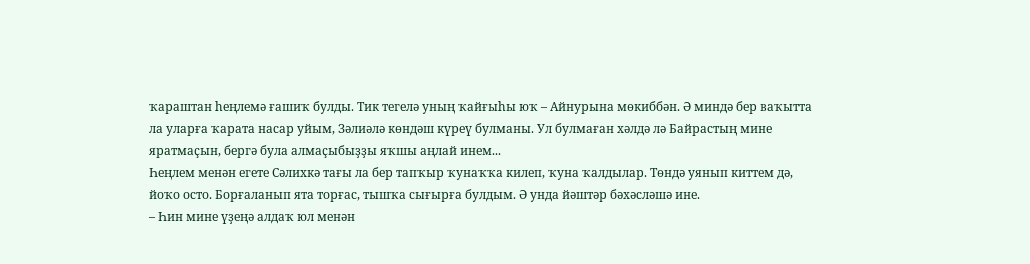ҡараштан һеңлемә ғашиҡ булды. Тик тегелә уның ҡайғыһы юҡ – Айнурына мөкиббән. Ә миндә бер ваҡытта ла уларға ҡарата насар уйым, Зәлиәлә көндәш күреү булманы. Ул булмаған хәлдә лә Байрастың мине яратмаҫын, бергә була алмаҫыбыҙҙы яҡшы аңлай инем...
Һеңлем менән егете Сәлихкә тағы ла бер тапҡыр ҡунаҡҡа килеп, ҡуна ҡалдылар. Төндә уянып киттем дә, йоҡо осто. Борғаланып ята торғас, тышҡа сығырға булдым. Ә унда йәштәр бәхәсләшә ине.
– Һин мине үҙеңә алдаҡ юл менән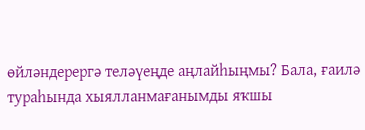өйләндерергә теләүеңде аңлайһыңмы? Бала, ғаилә тураһында хыялланмағанымды яҡшы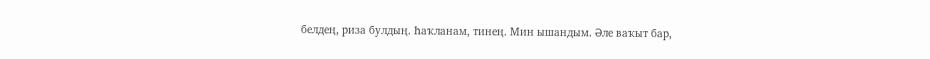белдең, риза булдың. Һаҡланам, тинең. Мин ышандым. Әле ваҡыт бар,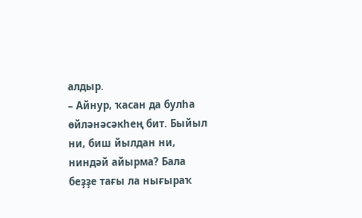алдыр.
– Айнур, ҡасан да булһа өйләнәсәкһең бит. Быйыл ни, биш йылдан ни, ниндәй айырма? Бала беҙҙе тағы ла нығыраҡ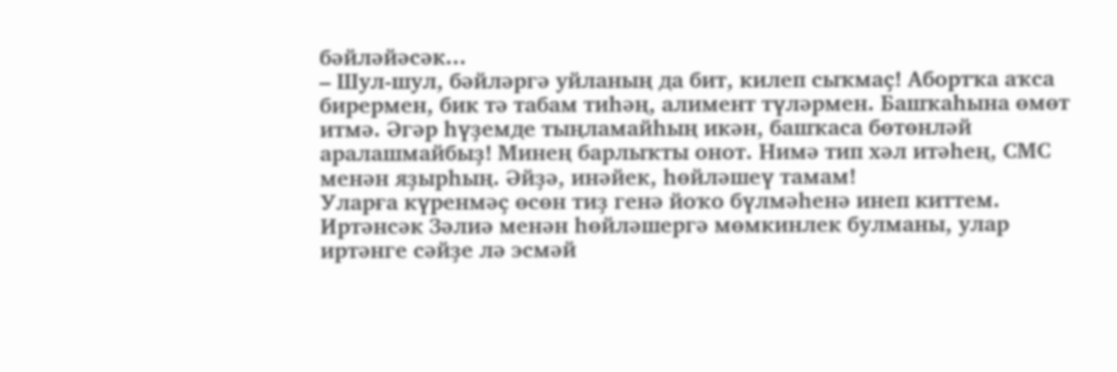бәйләйәсәк...
– Шул-шул, бәйләргә уйланың да бит, килеп сыҡмаҫ! Абортҡа аҡса бирермен, бик тә табам тиһәң, алимент түләрмен. Башҡаһына өмөт итмә. Әгәр һүҙемде тыңламайһың икән, башҡаса бөтөнләй аралашмайбыҙ! Минең барлыҡты онот. Нимә тип хәл итәһең, СМС менән яҙырһың. Әйҙә, инәйек, һөйләшеү тамам!
Уларға күренмәҫ өсөн тиҙ генә йоҡо бүлмәһенә инеп киттем. Иртәнсәк Зәлиә менән һөйләшергә мөмкинлек булманы, улар иртәнге сәйҙе лә эсмәй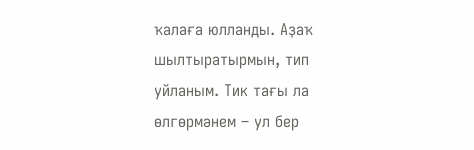ҡалаға юлланды. Аҙаҡ шылтыратырмын, тип уйланым. Тик тағы ла өлгөрмәнем – ул бер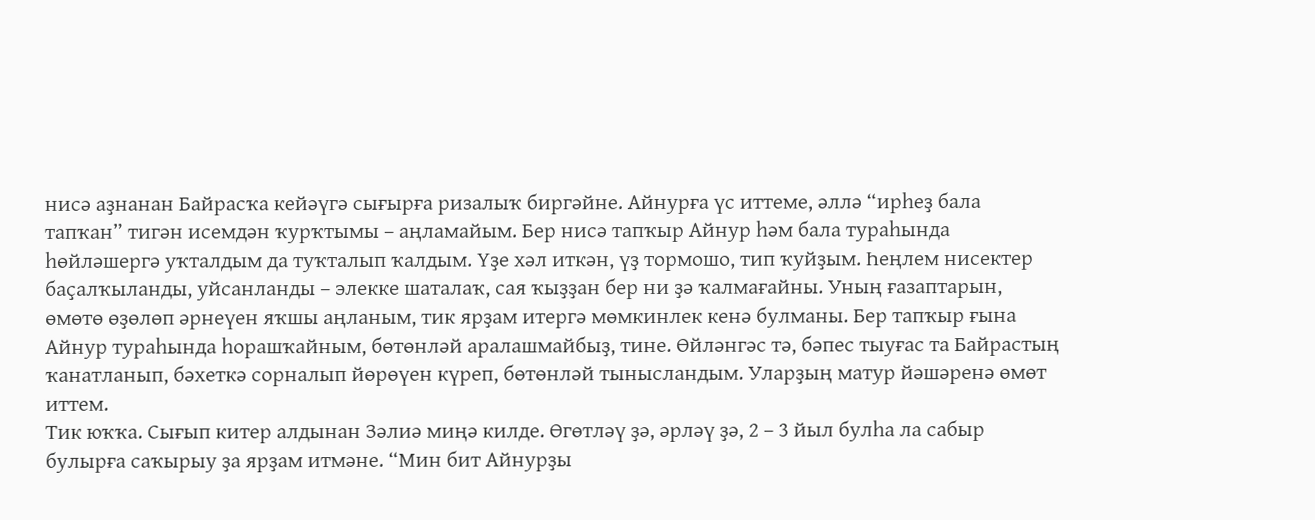нисә аҙнанан Байрасҡа кейәүгә сығырға ризалыҡ биргәйне. Айнурға үс иттеме, әллә “ирһеҙ бала тапҡан” тигән исемдән ҡурҡтымы – аңламайым. Бер нисә тапҡыр Айнур һәм бала тураһында һөйләшергә уҡталдым да туҡталып ҡалдым. Үҙе хәл иткән, үҙ тормошо, тип ҡуйҙым. Һеңлем нисектер баҫалҡыланды, уйсанланды – элекке шаталаҡ, сая ҡыҙҙан бер ни ҙә ҡалмағайны. Уның ғазаптарын, өмөтө өҙөлөп әрнеүен яҡшы аңланым, тик ярҙам итергә мөмкинлек кенә булманы. Бер тапҡыр ғына Айнур тураһында һорашҡайным, бөтөнләй аралашмайбыҙ, тине. Өйләнгәс тә, бәпес тыуғас та Байрастың ҡанатланып, бәхеткә сорналып йөрөүен күреп, бөтөнләй тынысландым. Уларҙың матур йәшәренә өмөт иттем.
Тик юҡҡа. Сығып китер алдынан Зәлиә миңә килде. Өгөтләү ҙә, әрләү ҙә, 2 – 3 йыл булһа ла сабыр булырға саҡырыу ҙа ярҙам итмәне. “Мин бит Айнурҙы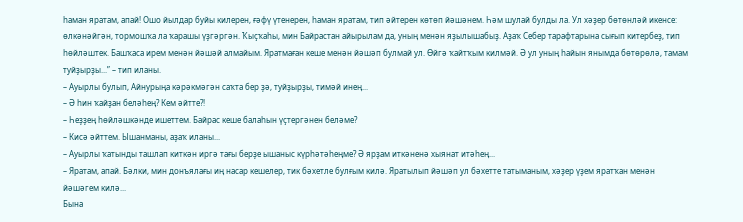һаман яратам, апай! Ошо йылдар буйы килерен, ғәфү үтенерен, һаман яратам, тип әйтерен көтөп йәшәнем. Һәм шулай булды ла. Ул хәҙер бөтөнләй икенсе: өлкәнәйгән, тормошҡа ла ҡарашы үҙгәргән. Ҡыҫҡаһы, мин Байрастан айырылам да, уның менән яҙылышабыҙ. Аҙаҡ Себер тарафтарына сығып китербеҙ, тип һөйләштек. Башҡаса ирем менән йәшәй алмайым. Яратмаған кеше менән йәшәп булмай ул. Өйгә ҡайтҡым килмәй. Ә ул уның һайын янымда бөтөрөлә, тамам туйҙырҙы...” – тип иланы.
– Ауырлы булып, Айнурыңа кәрәкмәгән саҡта бер ҙә, туйҙырҙы, тимәй инең...
– Ә һин ҡайҙан беләһең? Кем әйтте?!
– Һеҙҙең һөйләшкәнде ишеттем. Байрас кеше балаһын үҫтергәнен беләме?
– Кисә әйттем. Ышанманы, аҙаҡ иланы...
– Ауырлы ҡатынды ташлап киткән иргә тағы берҙе ышаныс күрһәтәһеңме? Ә ярҙам иткәненә хыянат итәһең...
– Яратам, апай. Бәлки, мин донъялағы иң насар кешелер, тик бәхетле булғым килә. Яратылып йәшәп ул бәхетте татыманым, хәҙер үҙем яратҡан менән йәшәгем килә...
Бына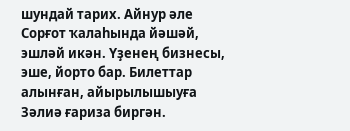шундай тарих. Айнур әле Сорғот ҡалаһында йәшәй, эшләй икән. Үҙенең бизнесы, эше, йорто бар. Билеттар алынған, айырылышыуға Зәлиә ғариза биргән.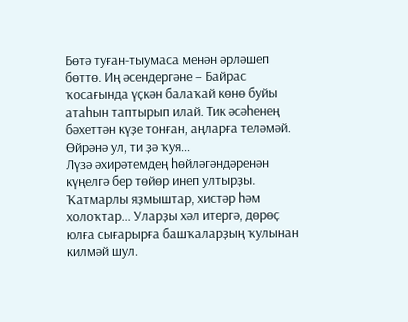Бөтә туған-тыумаса менән әрләшеп бөттө. Иң әсендергәне – Байрас ҡосағында үҫкән балаҡай көнө буйы атаһын таптырып илай. Тик әсәһенең бәхеттән күҙе тонған, аңларға теләмәй. Өйрәнә ул, ти ҙә ҡуя...
Лүзә әхирәтемдең һөйләгәндәренән күңелгә бер төйөр инеп ултырҙы. Ҡатмарлы яҙмыштар, хистәр һәм холоҡтар... Уларҙы хәл итергә, дөрөҫ юлға сығарырға башҡаларҙың ҡулынан килмәй шул.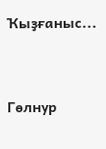Ҡыҙғаныс...


Гөлнур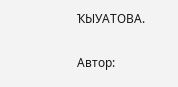ҠЫУАТОВА.

Автор: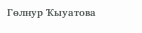Гөлнур Ҡыуатова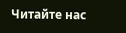Читайте нас